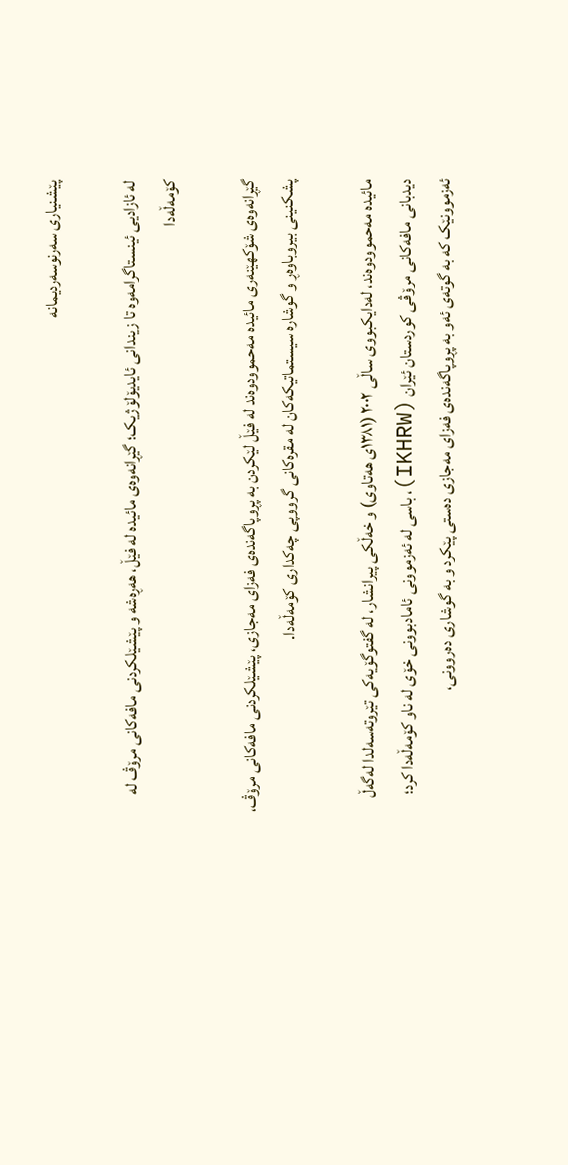پێشنیاری سەرنوسەردیمانه

لە ئازادیی ئینستاگرامەوە تا زیندانی ئایدیۆلۆژیک؛ گێڕانەوەی مائیدە لە فێڵ، هەڕەشە و پێشێلکردنی مافەکانی مرۆڤ لە کۆمەڵەدا

گێڕانەوەی شۆکهێنەری مائیدە مەحموودوەند لە فێڵ لێکردن بە پڕوپاگەندەی فەزای مەجازی، پێشێلکردنی مافەکانی مرۆڤ، پشکنینی بیروباوەڕ و گوشارە سیستماتیکەکان لە مقرەکانی گرووپی چەکداری کۆمەڵەدا.

مائیدە مەحموودوەند، لەدایکبووی ساڵی ٢٠٠٢ (١٣٨١ی هەتاوی) و خەڵکی پیرانشار، لە گفتوگۆیەکی تێروتەسەلدا لەگەڵ دیدبانی مافەکانی مرۆڤی کوردستان ئێران (IKHRW)، باسی لە ئەزموونی ئامادبوونی خۆی لە ناو کۆمەڵەدا کرد؛ ئەزموونێک کە بە گوتەی ئەو بە پڕوپاگەندەی فەزای مەجازی دەستی پێکرد و بە گوشاری دەروونی،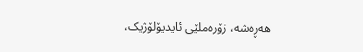هەڕەشە، زۆرەملێی ئایدیۆلۆژیک،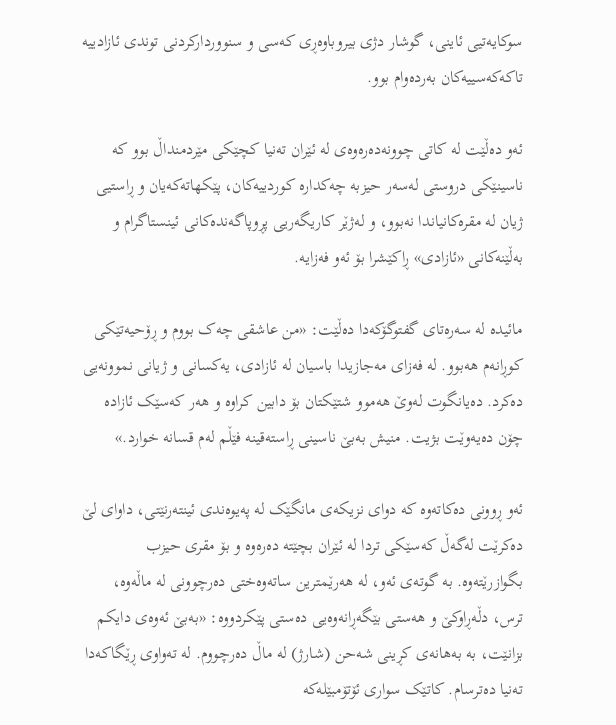سوکایەتیی ئاینی، گوشار دژی بیروباوەڕی کەسی و سنووردارکردنی توندی ئازادییە تاکەکەسییەکان بەردەوام بوو.

ئەو دەڵێت لە کاتی چوونەدەرەوەی لە ئێران تەنیا کچێکی مێردمنداڵ بوو کە ناسینێکی دروستی لەسەر حیزبە چەکدارە کوردییەکان، پێکهاتەکەیان و ڕاستیی ژیان لە مقرەکانیاندا نەبوو، و لەژێر کاریگەریی پڕوپاگەندەکانی ئینستاگرام و بەڵێنەکانی «ئازادی» ڕاکێشرا بۆ ئەو فەزایە.

مائیدە لە سەرەتای گفتوگۆکەدا دەڵێت: «من عاشقی چەک بووم و ڕۆحیەتێکی کوڕانەم هەبوو. لە فەزای مەجازیدا باسیان لە ئازادی، یەکسانی و ژیانی نموونەیی دەکرد. دەیانگوت لەوێ هەموو شتێکتان بۆ دابین کراوە و هەر کەسێک ئازادە چۆن دەیەوێت بژیت. منیش بەبێ ناسینی ڕاستەقینە فێڵم لەم قسانە خوارد.»

ئەو ڕوونی دەکاتەوە کە دوای نزیکەی مانگێک لە پەیوەندی ئینتەرنێتی، داوای لێ دەکرێت لەگەڵ کەسێکی تردا لە ئێران بچێتە دەرەوە و بۆ مقری حیزب بگوازرێتەوە. بە گوتەی ئەو، لە هەرێمترین ساتەوەختی دەرچوونی لە ماڵەوە، ترس، دڵەڕاوکێ و هەستی بێگەڕانەوەیی دەستی پێکردووە: «بەبێ ئەوەی دایکم بزانێت، بە بەهانەی کڕینی شەحن (شارژ) لە ماڵ دەرچووم. لە تەواوی ڕێگاکەدا تەنیا دەترسام. کاتێک سواری ئۆتۆمبێلەکە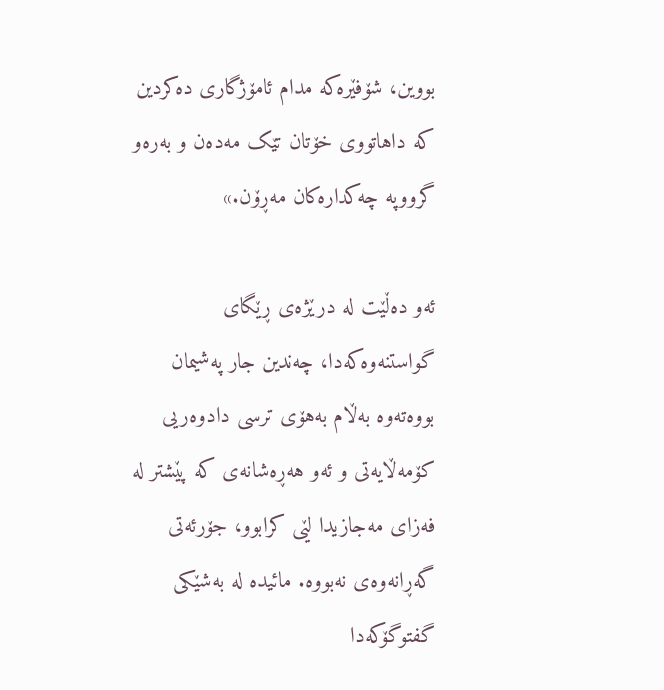بووین، شۆفێرەکە مدام ئامۆژگاری دەکردین کە داهاتووی خۆتان تێک مەدەن و بەرەو گرووپە چەکدارەکان مەڕۆن.»

ئەو دەڵێت لە درێژەی ڕێگای گواستنەوەکەدا، چەندین جار پەشیمان بووەتەوە بەڵام بەهۆی ترسی دادوەریی کۆمەڵایەتی و ئەو هەڕەشانەی کە پێشتر لە فەزای مەجازیدا لێی کرابوو، جۆرئەتی گەڕانەوەی نەبووە. مائیدە لە بەشێکی گفتوگۆکەدا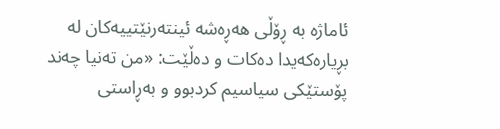ئاماژە بە ڕۆڵی هەڕەشە ئینتەرنێتییەکان لە بڕیارەکەیدا دەکات و دەڵێت: «من تەنیا چەند پۆستێکی سیاسیم کردبوو و بەڕاستی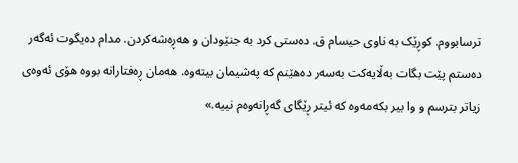ترسابووم. کوڕێک بە ناوی حیسام ق. دەستی کرد بە جنێودان و هەڕەشەکردن. مدام دەیگوت ئەگەر دەستم پێت بگات بەڵایەکت بەسەر دەهێنم کە پەشیمان بیتەوە. هەمان ڕەفتارانە بووە هۆی ئەوەی زیاتر بترسم و وا بیر بکەمەوە کە ئیتر ڕێگای گەڕانەوەم نییە.»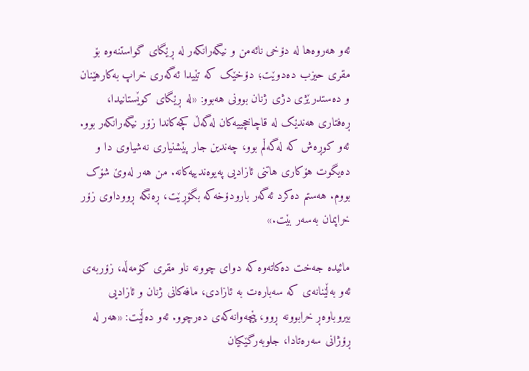ئەو هەروەها لە دۆخی نائەمن و نیگەرانکەر لە ڕێگای گواستنەوە بۆ مقری حیزب دەدوێت؛ دۆخێک کە تێیدا ئەگەری خراپ بەکارهێنان و دەستدرێژی دژی ژنان بوونی هەبوو: «لە ڕێگای کوێستانیدا، ڕەفتاری هەندێک لە قاچاخچییەکان لەگەڵ کچەکاندا زۆر نیگەرانکەر بوو. ئەو کوڕەش کە لەگەڵم بوو، چەندین جار پێشنیاری نەشیاوی دا و دەیگوت هۆکاری هاتنی ئازادیی پەیوەندییەکانە. من هەر لەوێ شۆک بووم. هەستم دەکرد ئەگەر بارودۆخەکە بگۆڕێت، ڕەنگە ڕووداوی زۆر خراپمان بەسەر بێت.»

مائیدە جەخت دەکاتەوە کە دوای چوونە ناو مقری کۆمەڵە، زۆربەی ئەو بەڵێنانەی کە سەبارەت بە ئازادی، مافەکانی ژنان و ئازادیی بیروباوەڕ خرابوونە ڕوو، پێچەوانەکەی دەرچوو. ئەو دەڵێت: «هەر لە ڕۆژانی سەرەتادا، جلوبەرگێکیان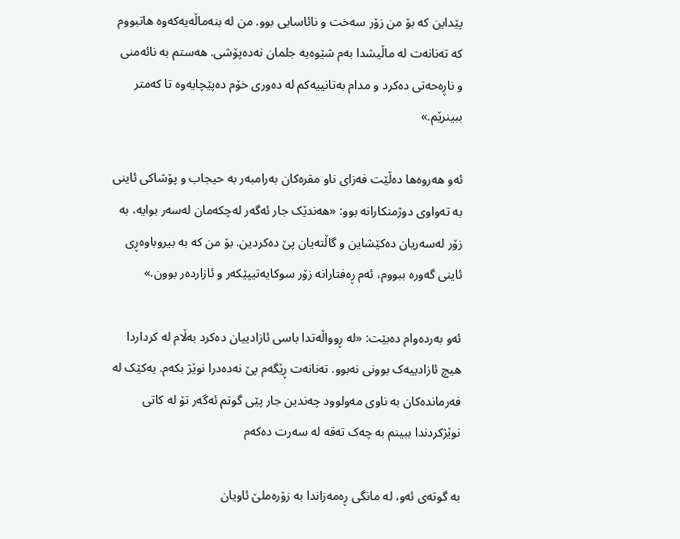پێداین کە بۆ من زۆر سەخت و نائاسایی بوو. من لە بنەماڵەیەکەوە هاتبووم کە تەنانەت لە ماڵیشدا بەم شێوەیە جلمان نەدەپۆشی. هەستم بە نائەمنی و ناڕەحەتی دەکرد و مدام بەتانییەکم لە دەوری خۆم دەپێچایەوە تا کەمتر ببینرێم.»

ئەو هەروەها دەڵێت فەزای ناو مقرەکان بەرامبەر بە حیجاب و پۆشاکی ئاینی بە تەواوی دوژمنکارانە بوو: «هەندێک جار ئەگەر لەچکەمان لەسەر بوایە، بە زۆر لەسەریان دەکێشاین و گاڵتەیان پێ دەکردین. بۆ من کە بە بیروباوەڕی ئاینی گەورە ببووم، ئەم ڕەفتارانە زۆر سوکایەتیپێکەر و ئازاردەر بوون.»

ئەو بەردەوام دەبێت: «لە ڕوواڵەتدا باسی ئازادییان دەکرد بەڵام لە کرداردا هیچ ئازادییەک بوونی نەبوو. تەنانەت ڕێگەم پێ نەدەدرا نوێژ بکەم. یەکێک لە فەرماندەکان بە ناوی مەولوود چەندین جار پێی گوتم ئەگەر تۆ لە کاتی نوێژکردندا ببینم بە چەک تەقە لە سەرت دەکەم

بە گوتەی ئەو، لە مانگی ڕەمەزاندا بە زۆرەملێ ئاویان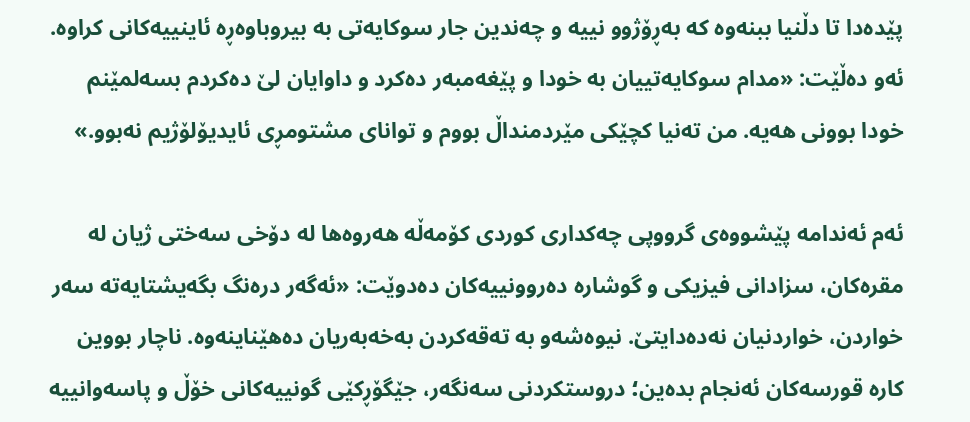پێدەدا تا دڵنیا ببنەوە کە بەڕۆژوو نییە و چەندین جار سوکایەتی بە بیروباوەڕە ئاینییەکانی کراوە. ئەو دەڵێت: «مدام سوکایەتییان بە خودا و پێغەمبەر دەکرد و داوایان لێ دەکردم بسەلمێنم خودا بوونی هەیە. من تەنیا کچێکی مێردمنداڵ بووم و توانای مشتومڕی ئایدیۆلۆژیم نەبوو.»

ئەم ئەندامە پێشووەی گرووپی چەکداری کوردی کۆمەڵە هەروەها لە دۆخی سەختی ژیان لە مقرەکان، سزادانی فیزیکی و گوشارە دەروونییەکان دەدوێت: «ئەگەر درەنگ بگەیشتایەتە سەر خواردن، خواردنیان نەدەدایتێ. نیوەشەو بە تەقەکردن بەخەبەریان دەهێناینەوە. ناچار بووین کارە قورسەکان ئەنجام بدەین؛ دروستکردنی سەنگەر، جێگۆڕکێی گونییەکانی خۆڵ و پاسەوانییە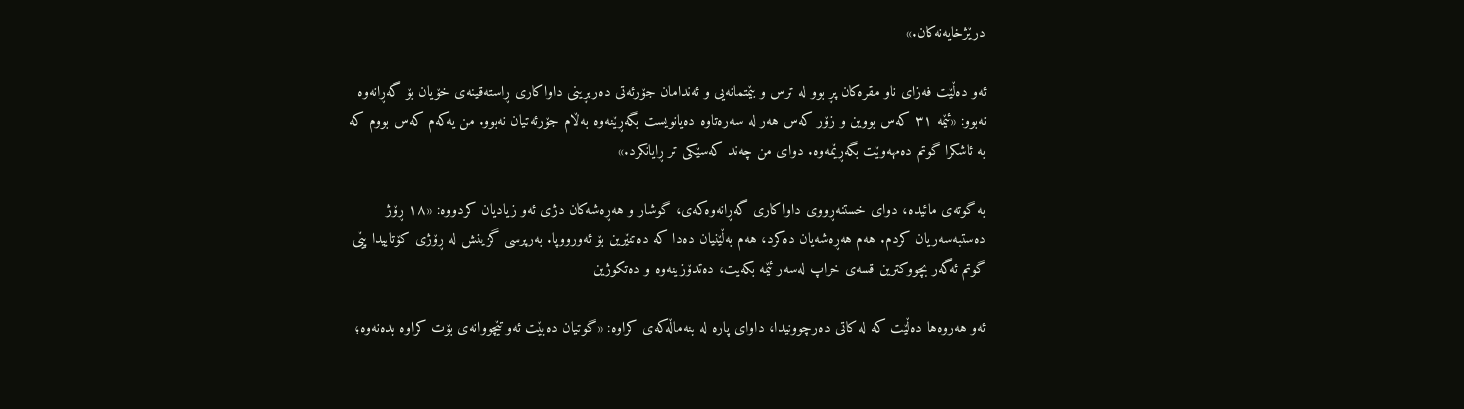درێژخایەنەکان.»

ئەو دەڵێت فەزای ناو مقرەکان پڕ بوو لە ترس و بێمتمانەیی و ئەندامان جۆرئەتی دەربڕینی داواکاری ڕاستەقینەی خۆیان بۆ گەڕانەوە نەبوو: «ئێمە ٣١ کەس بووین و زۆر کەس هەر لە سەرەتاوە دەیانویست بگەڕێنەوە بەڵام جۆرئەتیان نەبوو. من یەکەم کەس بووم کە بە ئاشکرا گوتم دەمهەوێت بگەڕێمەوە. دوای من چەند کەسێکی تر ڕایانکرد.»

بە گوتەی مائیدە، دوای خستنەڕووی داواکاری گەڕانەوەکەی، گوشار و هەڕەشەکان دژی ئەو زیادیان کردووە: «١٨ ڕۆژ دەستبەسەریان کردم. هەم هەڕەشەیان دەکرد، هەم بەڵێنیان دەدا کە دەتنێرین بۆ ئەورووپا. بەرپرسی گزینش لە ڕۆژی کۆتاییدا پێی گوتم ئەگەر بچووکترین قسەی خراپ لەسەر ئێمە بکەیت، دەتدۆزینەوە و دەتکوژین

ئەو هەروەها دەڵێت کە لە کاتی دەرچوونیدا، داوای پارە لە بنەماڵەکەی کراوە: «گوتیان دەبێت ئەو تێچووانەی بۆت کراوە بدەنەوە؛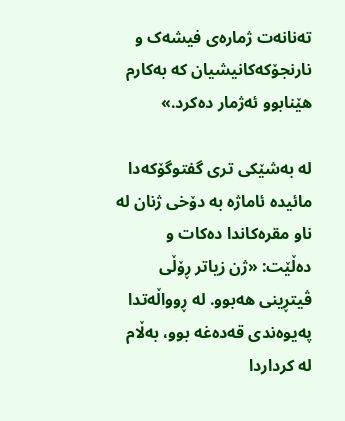تەنانەت ژمارەی فیشەک و نارنجۆکەکانیشیان کە بەکارم هێنابوو ئەژمار دەکرد.»

لە بەشێکی تری گفتوگۆکەدا مائیدە ئاماژە بە دۆخی ژنان لە ناو مقرەکاندا دەکات و دەڵێت: «ژن زیاتر ڕۆڵی ڤیتڕینی هەبوو. لە ڕوواڵەتدا پەیوەندی قەدەغە بوو، بەڵام لە کرداردا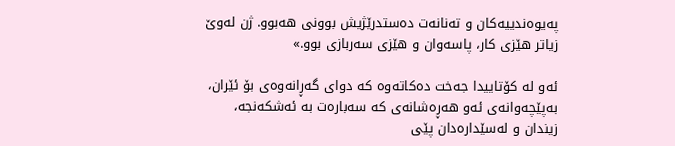پەیوەندییەکان و تەنانەت دەستدرێژیش بوونی هەبوو. ژن لەوێ زیاتر هێزی کار، پاسەوان و هێزی سەربازی بوو.»

ئەو لە کۆتاییدا جەخت دەکاتەوە کە دوای گەڕانەوەی بۆ ئێران، بەپێچەوانەی ئەو هەڕەشانەی کە سەبارەت بە ئەشکەنجە، زیندان و لەسێدارەدان پێی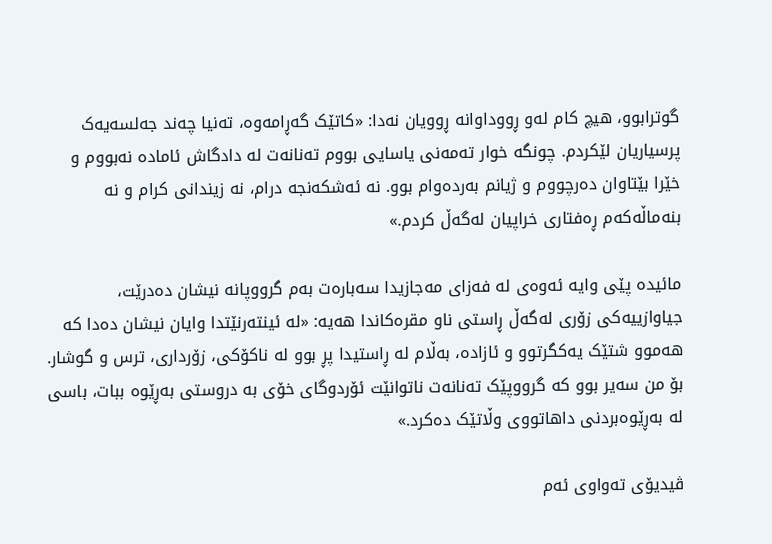گوترابوو، هیچ کام لەو ڕووداوانە ڕوویان نەدا: «کاتێک گەڕامەوە، تەنیا چەند جەلسەیەک پرسیاریان لێکردم. چونگە خوار تەمەنی یاسایی بووم تەنانەت لە دادگاش ئامادە نەبووم و خێرا بێتاوان دەرچووم و ژیانم بەردەوام بوو. نە ئەشکەنجە درام، نە زیندانی کرام و نە بنەماڵەکەم ڕەفتاری خراپیان لەگەڵ کردم.»

مائیدە پێی وایە ئەوەی لە فەزای مەجازیدا سەبارەت بەم گرووپانە نیشان دەدرێت، جیاوازییەکی زۆری لەگەڵ ڕاستی ناو مقرەکاندا هەیە: «لە ئینتەرنێتدا وایان نیشان دەدا کە هەموو شتێک یەکگرتوو و ئازادە، بەڵام لە ڕاستیدا پڕ بوو لە ناکۆکی، زۆرداری، ترس و گوشار. بۆ من سەیر بوو کە گرووپێک تەنانەت ناتوانێت ئۆردوگای خۆی بە دروستی بەڕێوە ببات، باسی لە بەڕێوەبردنی داهاتووی وڵاتێک دەکرد.»

ڤیدیۆی تەواوی ئەم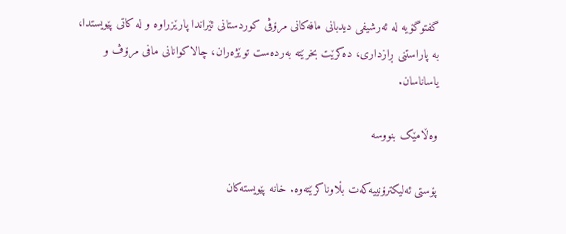گفتوگۆیە لە ئەرشیفی دیدبانی مافەکانی مرۆڤی کوردستانی ئێراندا پارێزراوە و لە کاتی پێویستدا، بە پاراستنی ڕازداری، دەکرێت بخرێتە بەردەست توێژەران، چالاکوانانی مافی مرۆڤ و یاساناسان.

وەڵامێک بنووسە

پۆستی ئەلیکترۆنییەکەت بڵاوناکرێتەوە. خانە پێویستەکان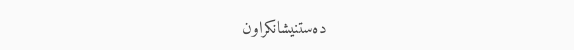دەستنیشانکراون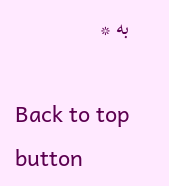بە *

Back to top button